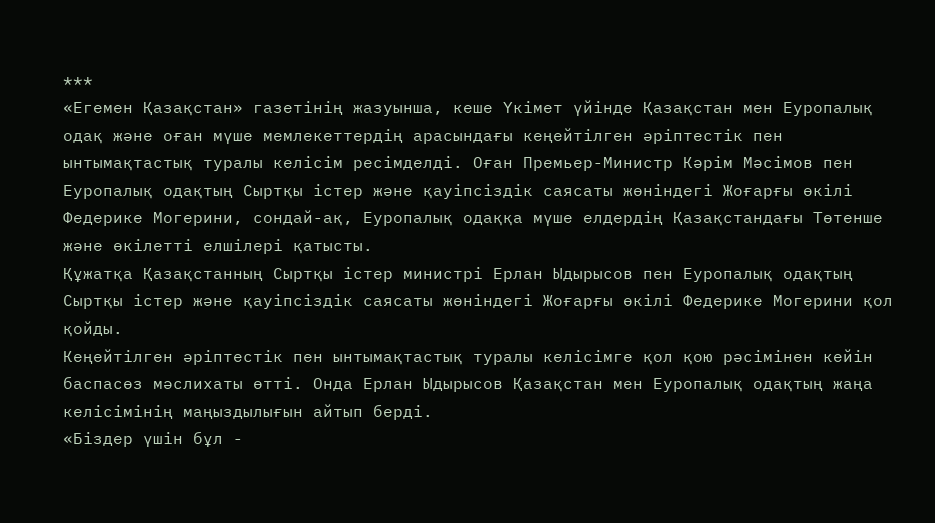***
«Егемен Қазақстан» газетінің жазуынша, кеше Үкімет үйінде Қазақстан мен Еуропалық одақ және оған мүше мемлекеттердің арасындағы кеңейтілген әріптестік пен ынтымақтастық туралы келісім ресімделді. Оған Премьер-Министр Кәрім Мәсімов пен Еуропалық одақтың Сыртқы істер және қауіпсіздік саясаты жөніндегі Жоғарғы өкілі Федерике Могерини, сондай-ақ, Еуропалық одаққа мүше елдердің Қазақстандағы Төтенше және өкілетті елшілері қатысты.
Құжатқа Қазақстанның Сыртқы істер министрі Ерлан Ыдырысов пен Еуропалық одақтың Сыртқы істер және қауіпсіздік саясаты жөніндегі Жоғарғы өкілі Федерике Могерини қол қойды.
Кеңейтілген әріптестік пен ынтымақтастық туралы келісімге қол қою рәсімінен кейін баспасөз мәслихаты өтті. Онда Ерлан Ыдырысов Қазақстан мен Еуропалық одақтың жаңа келісімінің маңыздылығын айтып берді.
«Біздер үшін бұл -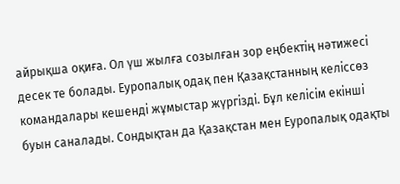айрықша оқиға. Ол үш жылға созылған зор еңбектің нәтижесі десек те болады. Еуропалық одақ пен Қазақстанның келіссөз командалары кешенді жұмыстар жүргізді. Бұл келісім екінші буын саналады. Сондықтан да Қазақстан мен Еуропалық одақты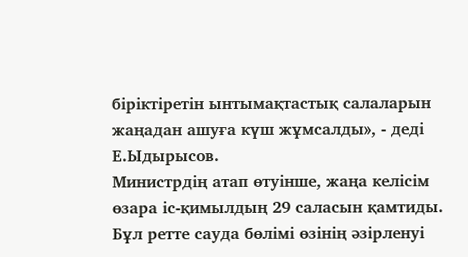біріктіретін ынтымақтастық салаларын жаңадан ашуға күш жұмсалды», - деді Е.Ыдырысов.
Министрдің атап өтуінше, жаңа келісім өзара іс-қимылдың 29 саласын қамтиды. Бұл ретте сауда бөлімі өзінің әзірленуі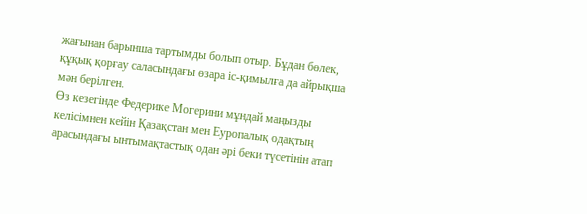жағынан барынша тартымды болып отыр. Бұдан бөлек, құқық қорғау саласындағы өзара іс-қимылға да айрықша мән берілген.
Өз кезегінде Федерике Могерини мұндай маңызды келісімнен кейін Қазақстан мен Еуропалық одақтың арасындағы ынтымақтастық одан әрі беки түсетінін атап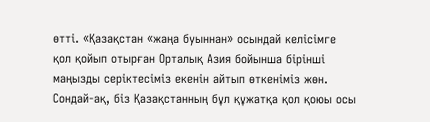өтті. «Қазақстан «жаңа буыннан» осындай келісімге қол қойып отырған Орталық Азия бойынша бірінші маңызды серіктесіміз екенін айтып өткеніміз жөн. Сондай-ақ, біз Қазақстанның бұл құжатқа қол қоюы осы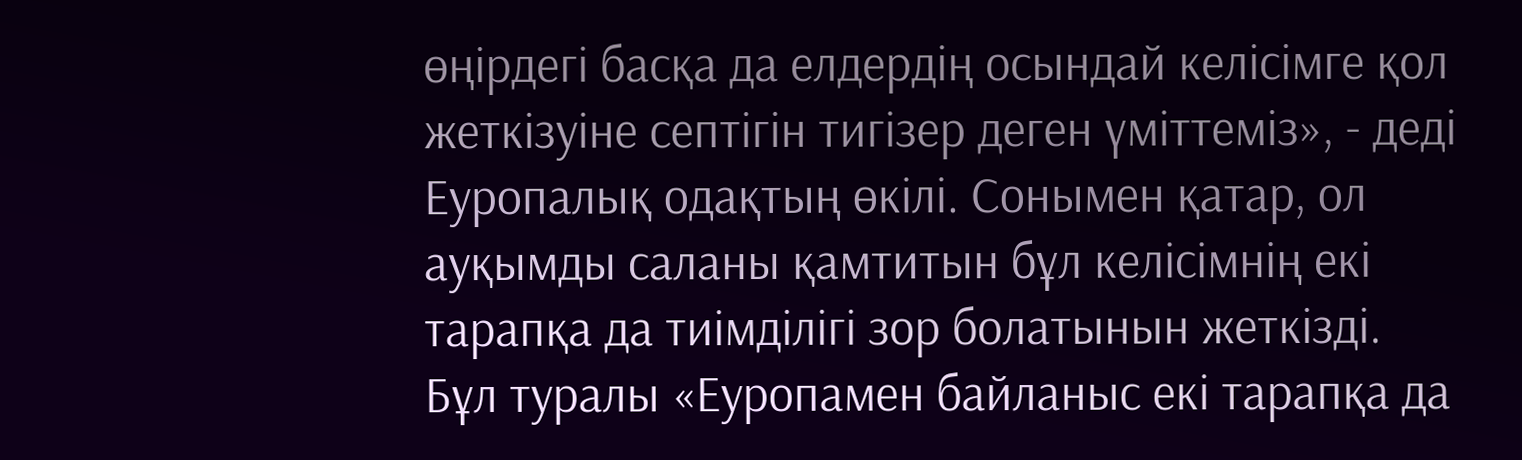өңірдегі басқа да елдердің осындай келісімге қол жеткізуіне септігін тигізер деген үміттеміз», - деді Еуропалық одақтың өкілі. Сонымен қатар, ол ауқымды саланы қамтитын бұл келісімнің екі тарапқа да тиімділігі зор болатынын жеткізді. Бұл туралы «Еуропамен байланыс екі тарапқа да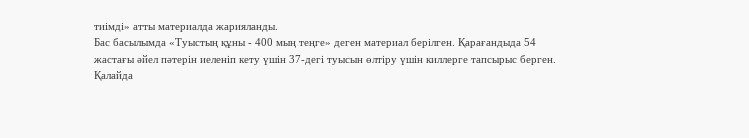тиімді» атты материалда жарияланды.
Бас басылымда «Туыстың құны - 400 мың теңге» деген материал берілген. Қарағандыда 54 жастағы әйел пәтерін иеленіп кету үшін 37-дегі туысын өлтіру үшін киллерге тапсырыс берген.
Қалайда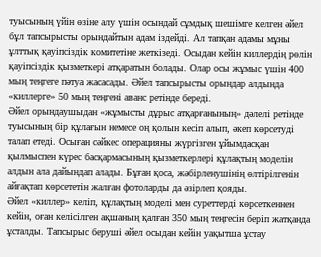туысының үйін өзіне алу үшін осындай сұмдық шешімге келген әйел бұл тапсырысты орындайтын адам іздейді. Ал тапқан адамы мұны ұлттық қауіпсіздік комитетіне жеткізеді. Осыдан кейін киллердің рөлін қауіпсіздік қызметкері атқаратын болады. Олар осы жұмыс үшін 400 мың теңгеге пәтуа жасасады. Әйел тапсырысты орындар алдында «киллерге» 50 мың теңгені аванс ретінде береді.
Әйел орындаушыдан «жұмысты дұрыс атқарғанының» дәлелі ретінде туысының бір құлағын немесе оң қолын кесіп алып, әкеп көрсетуді талап етеді. Осыған сәйкес операцияны жүргізген ұйымдасқан қылмыспен күрес басқармасының қызметкерлері құлақтың моделін алдын ала дайындап алады. Бұған қоса, жәбірленушінің өлтірілгенін айғақтап көрсететін жалған фотоларды да әзірлеп қояды.
Әйел «киллер» келіп, құлақтың моделі мен суреттерді көрсеткеннен кейін, оған келісілген ақшаның қалған 350 мың теңгесін беріп жатқанда ұсталды. Тапсырыс беруші әйел осыдан кейін уақытша ұстау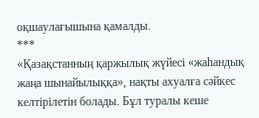оқшаулағышына қамалды.
***
«Қазақстанның қаржылық жүйесі «жаһандық жаңа шынайылыққа», нақты ахуалға сәйкес келтірілетін болады. Бұл туралы кеше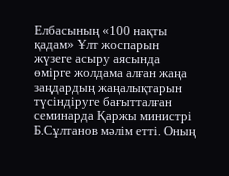Елбасының «100 нақты қадам» Ұлт жоспарын жүзеге асыру аясында өмірге жолдама алған жаңа заңдардың жаңалықтарын түсіндіруге бағытталған семинарда Қаржы министрі Б.Сұлтанов мәлім етті. Оның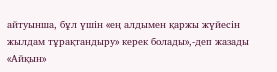айтуынша, бұл үшін «ең алдымен қаржы жүйесін жылдам тұрақтандыру» керек болады»,-деп жазады «Айқын»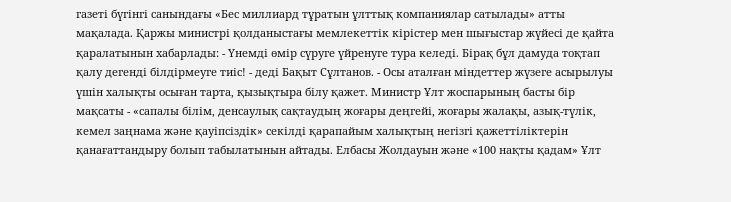газеті бүгінгі санындағы «Бес миллиард тұратын ұлттық компаниялар сатылады» атты мақалада. Қаржы министрі қолданыстағы мемлекеттік кірістер мен шығыстар жүйесі де қайта қаралатынын хабарлады: - Үнемді өмір сүруге үйренуге тура келеді. Бірақ бұл дамуда тоқтап қалу дегенді білдірмеуге тиіс! - деді Бақыт Сұлтанов. - Осы аталған міндеттер жүзеге асырылуы үшін халықты осыған тарта, қызықтыра білу қажет. Министр Ұлт жоспарының басты бір мақсаты - «сапалы білім, денсаулық сақтаудың жоғары деңгейі, жоғары жалақы, азық-түлік, кемел заңнама және қауіпсіздік» секілді қарапайым халықтың негізгі қажеттіліктерін қанағаттандыру болып табылатынын айтады. Елбасы Жолдауын және «100 нақты қадам» Ұлт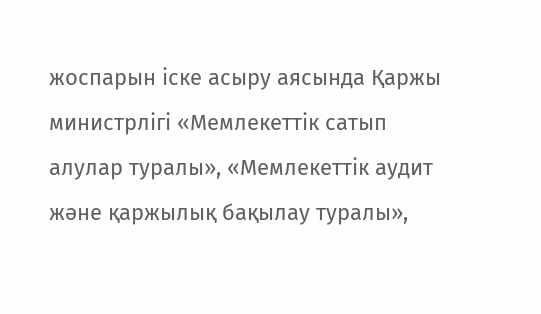жоспарын іске асыру аясында Қаржы министрлігі «Мемлекеттік сатып алулар туралы», «Мемлекеттік аудит және қаржылық бақылау туралы»,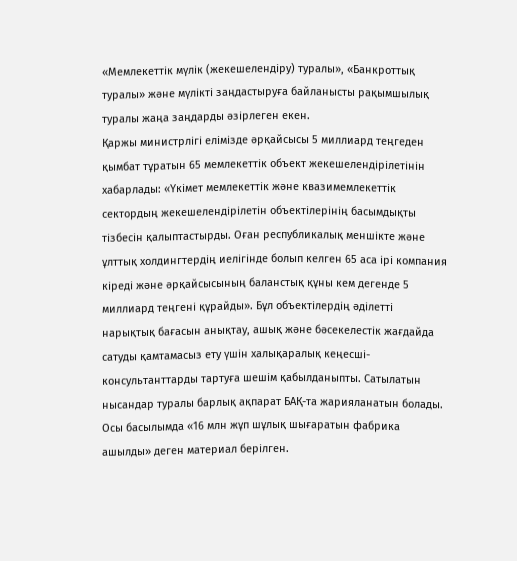«Мемлекеттік мүлік (жекешелендіру) туралы», «Банкроттық туралы» және мүлікті заңдастыруға байланысты рақымшылық туралы жаңа заңдарды әзірлеген екен.
Қаржы министрлігі елімізде әрқайсысы 5 миллиард теңгеден қымбат тұратын 65 мемлекеттік объект жекешелендірілетінін хабарлады: «Үкімет мемлекеттік және квазимемлекеттік сектордың жекешелендірілетін объектілерінің басымдықты тізбесін қалыптастырды. Оған республикалық меншікте және ұлттық холдингтердің иелігінде болып келген 65 аса ірі компания кіреді және әрқайсысының баланстық құны кем дегенде 5 миллиард теңгені құрайды». Бұл объектілердің әділетті нарықтық бағасын анықтау, ашық және бәсекелестік жағдайда сатуды қамтамасыз ету үшін халықаралық кеңесші-консультанттарды тартуға шешім қабылданыпты. Сатылатын нысандар туралы барлық ақпарат БАҚ-та жарияланатын болады.
Осы басылымда «16 млн жұп шұлық шығаратын фабрика ашылды» деген материал берілген.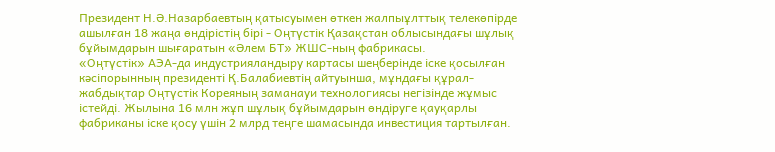Президент Н.Ә.Назарбаевтың қатысуымен өткен жалпыұлттық телекөпірде ашылған 18 жаңа өндірістің бірі - Оңтүстік Қазақстан облысындағы шұлық бұйымдарын шығаратын «Әлем БТ» ЖШС-ның фабрикасы.
«Оңтүстік» АЭА-да индустрияландыру картасы шеңберінде іске қосылған кәсіпорынның президенті Қ.Балабиевтің айтуынша, мұндағы құрал-жабдықтар Оңтүстік Кореяның заманауи технологиясы негізінде жұмыс істейді. Жылына 16 млн жұп шұлық бұйымдарын өндіруге қауқарлы фабриканы іске қосу үшін 2 млрд теңге шамасында инвестиция тартылған.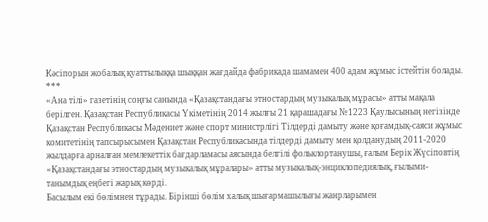Кәсіпорын жобалық қуаттылыққа шыққан жағдайда фабрикада шамамен 400 адам жұмыс істейтін болады.
***
«Ана тілі» газетінің соңғы санында «Қазақстандағы этностардың музыкалық мұрасы» атты мақала берілген. Қазақстан Республикасы Үкіметінің 2014 жылғы 21 қарашадағы №1223 Қаулысының негізінде Қазақстан Республикасы Мәдениет және спорт министрлігі Тілдерді дамыту және қоғамдық-саяси жұмыс комитетінің тапсырысымен Қазақстан Республикасында тілдерді дамыту мен қолданудың 2011-2020 жылдарға арналған мемлекеттік бағдарламасы аясында белгілі фольклортанушы, ғалым Берік Жүсіповтің «Қазақстандағы этностардың музыкалық мұралары» атты музыкалық-энциклопедиялық, ғылыми-танымдық еңбегі жарық көрді.
Басылым екі бөлімнен тұрады. Бірінші бөлім халық шығармашылығы жанрларымен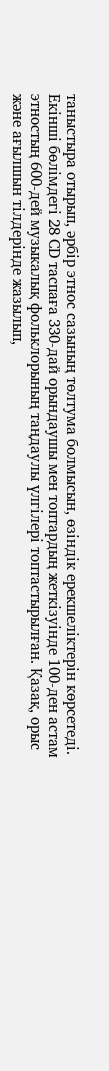таныстыра отырып, әрбір этнос сазының төлтума болмысын, өзіндік ерекшеліктерін көрсетеді. Екінші бөлімдегі 28 CD таспаға 330-дай орындаушы мен топтардың жеткізуінде 100-ден астам этностың 600-дей музыкалық фольклорының таңдаулы үлгілері топтастырылған. Қазақ, орыс және ағылшын тілдерінде жазылып,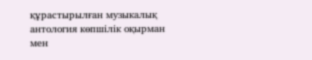құрастырылған музыкалық антология көпшілік оқырман мен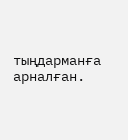тыңдарманға арналған.